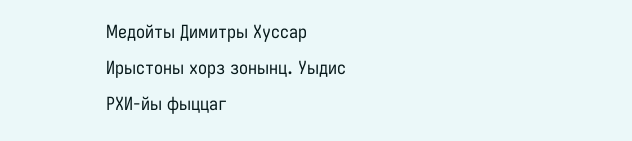Медойты Димитры Хуссар Ирыстоны хорз зонынц. Уыдис РХИ-йы фыццаг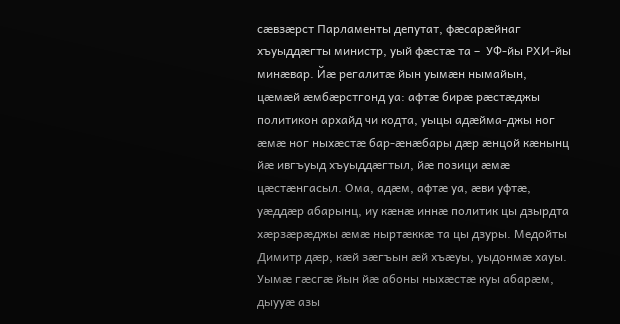сæвзæрст Парламенты депутат, фæсарæйнаг хъуыддæгты министр, уый фæстæ та –  УФ-йы РХИ-йы минæвар. Йæ регалитæ йын уымæн нымайын, цæмæй æмбæрстгонд уа: афтæ бирæ рæстæджы политикон архайд чи кодта, уыцы адæйма-джы ног æмæ ног ныхæстæ бар-æнæбары дæр æнцой кæнынц йæ ивгъуыд хъуыддæгтыл, йæ позици æмæ цæстæнгасыл. Ома, адæм, афтæ уа, æви уфтæ, уæддæр абарынц, иу кæнæ иннæ политик цы дзырдта хæрзæрæджы æмæ ныртæккæ та цы дзуры. Медойты Димитр дæр, кæй зæгъын æй хъæуы, уыдонмæ хауы. Уымæ гæсгæ йын йæ абоны ныхæстæ куы абарæм, дыууæ азы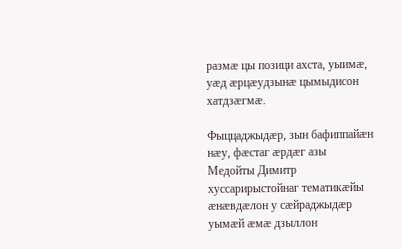размæ цы позици ахста, уыимæ, уæд æрцæудзынæ цымыдисон хатдзæгмæ.

Фыццаджыдæр, зын бафиппайæн нæу, фæстаг æрдæг азы Медойты Димитр хуссарирыстойнаг тематикæйы æнæвдæлон у сæйраджыдæр уымæй æмæ дзыллон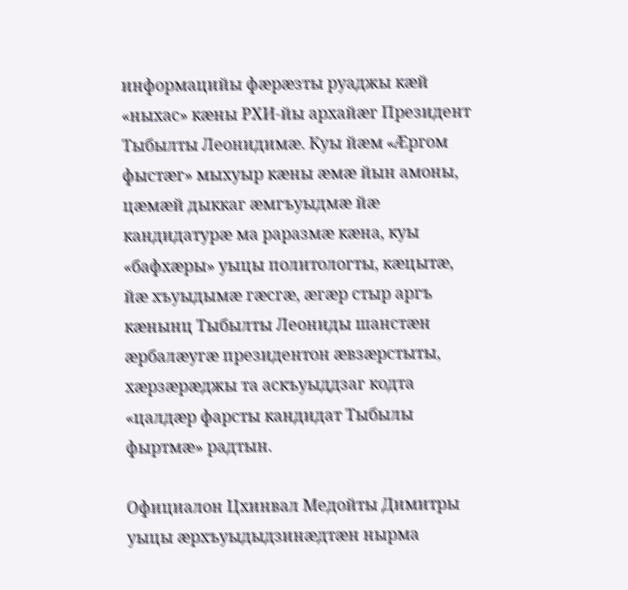информацийы фæрæзты руаджы кæй «ныхас» кæны РХИ-йы архайæг Президент Тыбылты Леонидимæ. Куы йæм «Æргом фыстæг» мыхуыр кæны æмæ йын амоны, цæмæй дыккаг æмгъуыдмæ йæ кандидатурæ ма раразмæ кæна, куы «бафхæры» уыцы политологты, кæцытæ, йæ хъуыдымæ гæсгæ, æгæр стыр аргъ кæнынц Тыбылты Леониды шанстæн æрбалæугæ президентон æвзæрстыты, хæрзæрæджы та аскъуыддзаг кодта «цалдæр фарсты кандидат Тыбылы фыртмæ» радтын.

Официалон Цхинвал Медойты Димитры уыцы æрхъуыдыдзинæдтæн нырма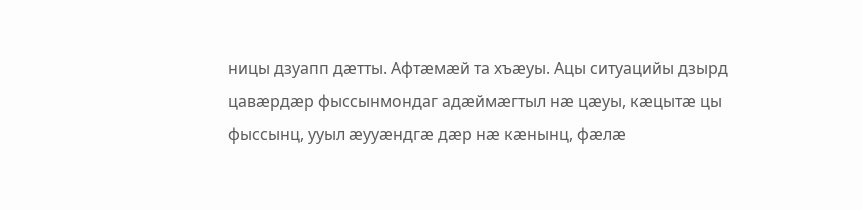ницы дзуапп дæтты. Афтæмæй та хъæуы. Ацы ситуацийы дзырд цавæрдæр фыссынмондаг адæймæгтыл нæ цæуы, кæцытæ цы фыссынц, ууыл æууæндгæ дæр нæ кæнынц, фæлæ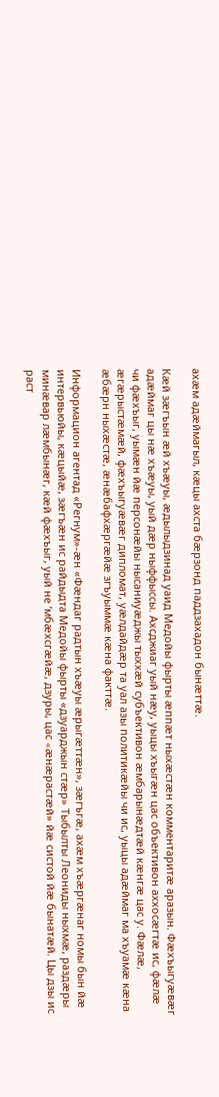ахæм адæймагыл, кæцы ахста бæрзонд паддзахадон бынæттæ.

Кæй зæгъын æй хъæуы, æдылыдзинад уаид Медойы фырты æппæт ныхæстæн комментаритæ аразын. Фæхъыгуæвæг адæймаг цы нæ хъæуы, уый дæр ныффыссы. Ахсджиаг уый нæу, уыцы хъыгæн цас объективон аххосæгтæ ис, фæлæ чи фæхъыг, уымæн йæ персонæйы нысаниуæджы тыххæй субъективон æмбарынæдтæй кæнгæ цас у. Фæлæ, æгæрыстæмæй, фæхъыгуæвæг дипломат, уæлдайдæр та уал азы политикæйы чи ис, уыцы адæймаг ма хъуамæ кæна æбæрн ныхæстæ, æнæбафхæргæйæ згъуыммæ кæна факттæ.

Информацион агентад «Регнум»-æн «Фæндаг радтын хъæуы æрыгæттæн», зæгъгæ, ахæм хъæргæнаг номы бын йæ интервьюйы, кæцыйæ, зæгъæн ис райдыдта Медойы фырты «дзуарджын стæр» Тыбылты Леониды ныхмæ, раздæры минæвар лæмбынæг, кæй фæхъыг, уый не ‘мбæхсгæйæ, дзуры, цас «æнæрастæй» йæ систой йæ бынатæй. Цы дзы ис раст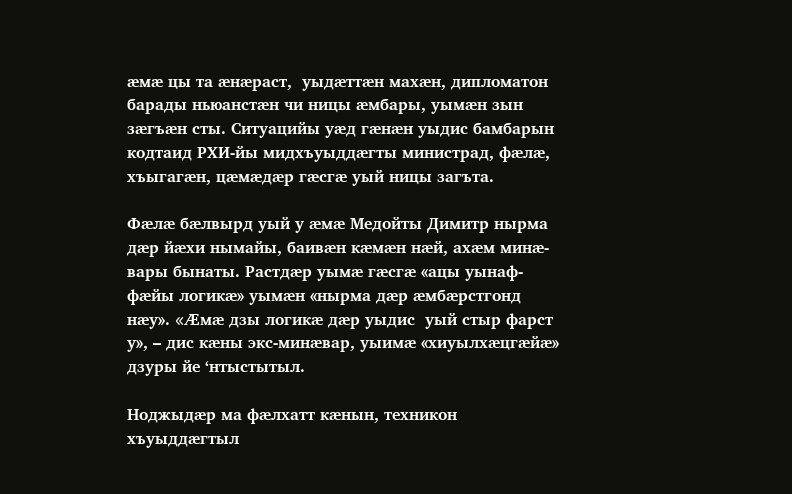æмæ цы та æнæраст,  уыдæттæн махæн, дипломатон барады ньюанстæн чи ницы æмбары, уымæн зын зæгъæн сты. Ситуацийы уæд гæнæн уыдис бамбарын кодтаид РХИ-йы мидхъуыддæгты министрад, фæлæ, хъыгагæн, цæмæдæр гæсгæ уый ницы загъта.

Фæлæ бæлвырд уый у æмæ Медойты Димитр нырма дæр йæхи нымайы, баивæн кæмæн нæй, ахæм минæ-вары бынаты. Растдæр уымæ гæсгæ «ацы уынаф-фæйы логикæ» уымæн «нырма дæр æмбæрстгонд нæу». «Æмæ дзы логикæ дæр уыдис  уый стыр фарст у», – дис кæны экс-минæвар, уыимæ «хиуылхæцгæйæ» дзуры йе ‘нтыстытыл.

Ноджыдæр ма фæлхатт кæнын, техникон хъуыддæгтыл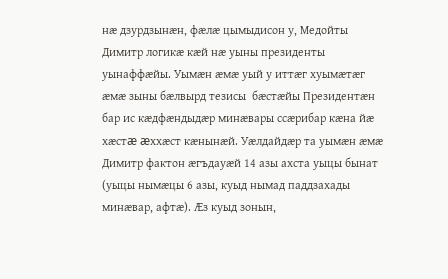нæ дзурдзынæн, фæлæ цымыдисон у, Медойты Димитр логикæ кæй нæ уыны президенты уынаффæйы. Уымæн æмæ уый у иттæг хуымæтæг æмæ зыны бæлвырд тезисы  бæстæйы Президентæн бар ис кæдфæндыдæр минæвары ссæрибар кæна йæ хæстæ æххæст кæнынæй. Уæлдайдæр та уымæн æмæ Димитр фактон æгъдауæй 14 азы ахста уыцы бынат (уыцы нымæцы 6 азы, куыд нымад паддзахады минæвар, афтæ). Æз куыд зонын,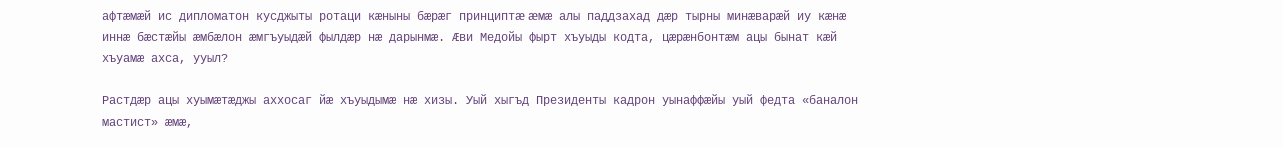афтæмæй ис дипломатон кусджыты ротаци кæныны бæрæг принциптæ æмæ алы паддзахад дæр тырны минæварæй иу кæнæ иннæ бæстæйы æмбæлон æмгъуыдæй фылдæр нæ дарынмæ. Æви Медойы фырт хъуыды кодта, цæрæнбонтæм ацы бынат кæй хъуамæ ахса, ууыл?

Растдæр ацы хуымæтæджы аххосаг йæ хъуыдымæ нæ хизы. Уый хыгъд Президенты кадрон уынаффæйы уый федта «баналон мастист» æмæ,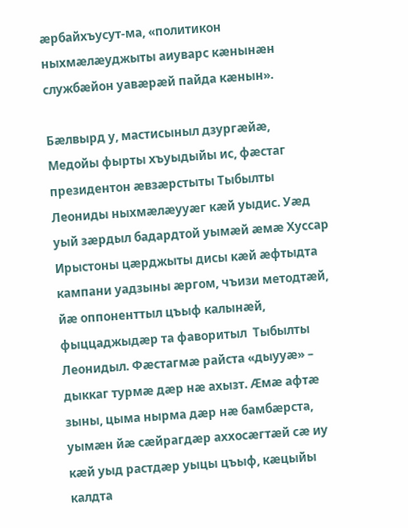æрбайхъусут-ма, «политикон ныхмæлæуджыты аиуварс кæнынæн службæйон уавæрæй пайда кæнын».

Бæлвырд у, мастисыныл дзургæйæ, Медойы фырты хъуыдыйы ис, фæстаг президентон æвзæрстыты Тыбылты Леониды ныхмæлæууæг кæй уыдис. Уæд уый зæрдыл бадардтой уымæй æмæ Хуссар Ирыстоны цæрджыты дисы кæй æфтыдта кампани уадзыны æргом, чъизи методтæй, йæ оппоненттыл цъыф калынæй, фыццаджыдæр та фаворитыл  Тыбылты Леонидыл. Фæстагмæ райста «дыууæ» – дыккаг турмæ дæр нæ ахызт. Æмæ афтæ зыны, цыма нырма дæр нæ бамбæрста, уымæн йæ сæйрагдæр аххосæгтæй сæ иу кæй уыд растдæр уыцы цъыф, кæцыйы калдта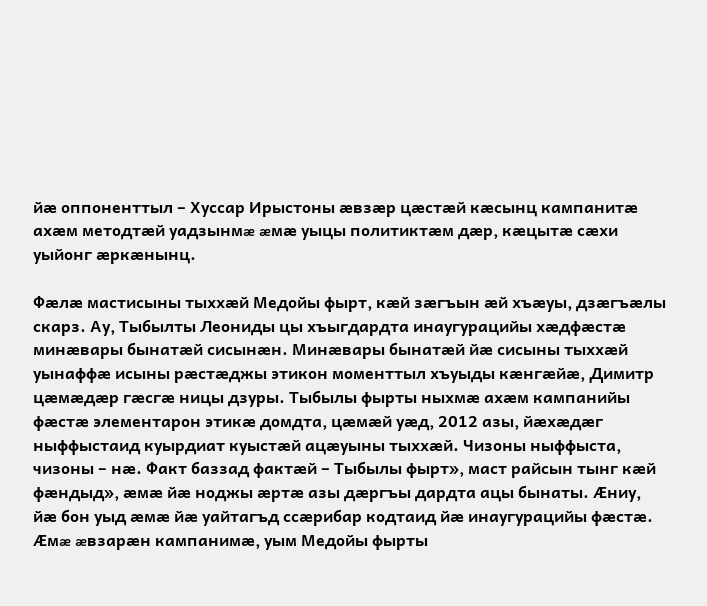йæ оппоненттыл – Хуссар Ирыстоны æвзæр цæстæй кæсынц кампанитæ ахæм методтæй уадзынмæ æмæ уыцы политиктæм дæр, кæцытæ сæхи уыйонг æркæнынц.

Фæлæ мастисыны тыххæй Медойы фырт, кæй зæгъын æй хъæуы, дзæгъæлы скарз. Ау, Тыбылты Леониды цы хъыгдардта инаугурацийы хæдфæстæ минæвары бынатæй сисынæн. Минæвары бынатæй йæ сисыны тыххæй уынаффæ исыны рæстæджы этикон моменттыл хъуыды кæнгæйæ, Димитр цæмæдæр гæсгæ ницы дзуры. Тыбылы фырты ныхмæ ахæм кампанийы фæстæ элементарон этикæ домдта, цæмæй уæд, 2012 азы, йæхæдæг ныффыстаид куырдиат куыстæй ацæуыны тыххæй. Чизоны ныффыста, чизоны – нæ. Факт баззад фактæй – Тыбылы фырт», маст райсын тынг кæй фæндыд», æмæ йæ ноджы æртæ азы дæргъы дардта ацы бынаты. Æниу, йæ бон уыд æмæ йæ уайтагъд ссæрибар кодтаид йæ инаугурацийы фæстæ. Æмæ æвзарæн кампанимæ, уым Медойы фырты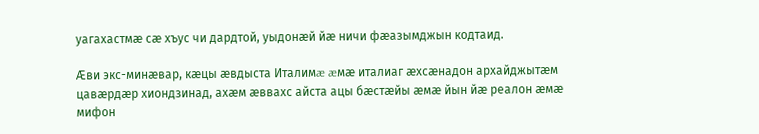уагахастмæ сæ хъус чи дардтой, уыдонæй йæ ничи фæазымджын кодтаид.

Æви экс-минæвар, кæцы æвдыста Италимæ æмæ италиаг æхсæнадон архайджытæм цавæрдæр хиондзинад, ахæм æввахс айста ацы бæстæйы æмæ йын йæ реалон æмæ мифон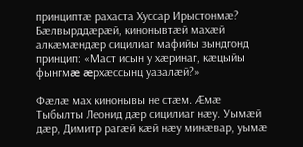принциптæ рахаста Хуссар Ирыстонмæ? Бæлвырддæрæй, кинонывтæй махæй алкæмæндæр сицилиаг мафийы зындгонд принцип: «Маст исын у хæринаг, кæцыйы фынгмæ æрхæссынц уазалæй?»

Фæлæ мах кинонывы не стæм. Æмæ Тыбылты Леонид дæр сицилиаг нæу. Уымæй дæр, Димитр рагæй кæй нæу минæвар, уымæ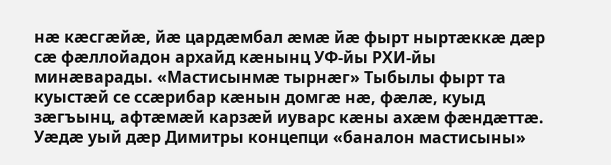нæ кæсгæйæ, йæ цардæмбал æмæ йæ фырт ныртæккæ дæр сæ фæллойадон архайд кæнынц УФ-йы РХИ-йы минæварады. «Мастисынмæ тырнæг» Тыбылы фырт та куыстæй се ссæрибар кæнын домгæ нæ, фæлæ, куыд зæгъынц, афтæмæй карзæй иуварс кæны ахæм фæндæттæ. Уæдæ уый дæр Димитры концепци «баналон мастисыны»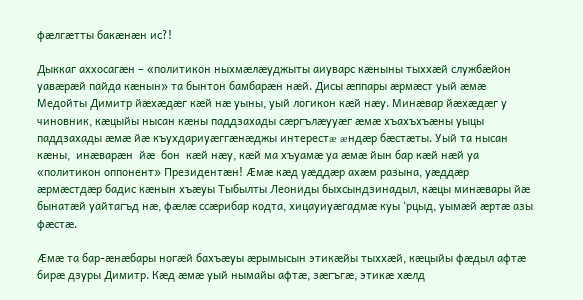фæлгæтты бакæнæн ис?!

Дыккаг аххосагæн – «политикон ныхмæлæуджыты аиуварс кæныны тыххæй службæйон уавæрæй пайда кæнын» та бынтон бамбарæн нæй. Дисы æппары æрмæст уый æмæ Медойты Димитр йæхæдæг кæй нæ уыны, уый логикон кæй нæу. Минæвар йæхæдæг у чиновник, кæцыйы нысан кæны паддзахады сæргълæууæг æмæ хъахъхъæны уыцы паддзахады æмæ йæ къухдариуæггæнæджы интерестæ æндæр бæстæты. Уый та нысан  кæны,  инæварæн  йæ  бон  кæй нæу, кæй ма хъуамæ уа æмæ йын бар кæй нæй уа «политикон оппонент» Президентæн! Æмæ кæд уæддæр ахæм разына, уæддæр æрмæстдæр бадис кæнын хъæуы Тыбылты Леониды быхсындзинадыл, кæцы минæвары йæ бынатæй уайтагъд нæ, фæлæ ссæрибар кодта, хицауиуæгадмæ куы ‘рцыд, уымæй æртæ азы фæстæ.

Æмæ та бар-æнæбары ногæй бахъæуы æрымысын этикæйы тыххæй, кæцыйы фæдыл афтæ бирæ дзуры Димитр. Кæд æмæ уый нымайы афтæ, зæгъгæ, этикæ хæлд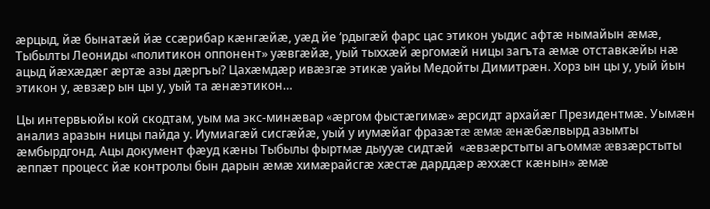æрцыд, йæ бынатæй йæ ссæрибар кæнгæйæ, уæд йе ‘рдыгæй фарс цас этикон уыдис афтæ нымайын æмæ, Тыбылты Леониды «политикон оппонент» уæвгæйæ, уый тыххæй æргомæй ницы загъта æмæ отставкæйы нæ ацыд йæхæдæг æртæ азы дæргъы? Цахæмдæр ивæзгæ этикæ уайы Медойты Димитрæн. Хорз ын цы у, уый йын этикон у, æвзæр ын цы у, уый та æнæэтикон…

Цы интервьюйы кой скодтам, уым ма экс-минæвар «æргом фыстæгимæ» æрсидт архайæг Президентмæ. Уымæн анализ аразын ницы пайда у. Иумиагæй сисгæйæ, уый у иумæйаг фразæтæ æмæ æнæбæлвырд азымты æмбырдгонд. Ацы документ фæуд кæны Тыбылы фыртмæ дыууæ сидтæй  «æвзæрстыты агъоммæ æвзæрстыты æппæт процесс йæ контролы бын дарын æмæ химæрайсгæ хæстæ дарддæр æххæст кæнын» æмæ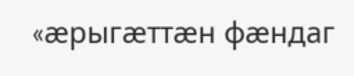«æрыгæттæн фæндаг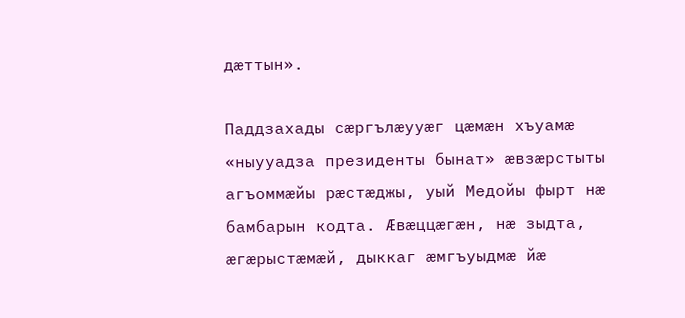дæттын».

Паддзахады сæргълæууæг цæмæн хъуамæ «ныууадза президенты бынат» æвзæрстыты агъоммæйы рæстæджы, уый Медойы фырт нæ бамбарын кодта. Æвæццæгæн, нæ зыдта, æгæрыстæмæй, дыккаг æмгъуыдмæ йæ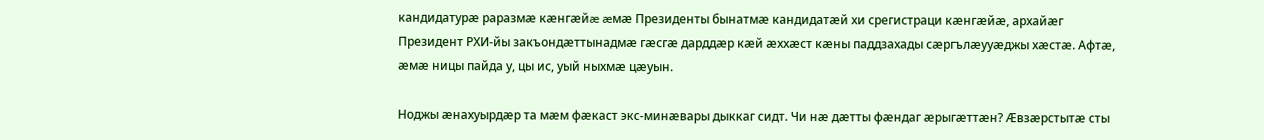кандидатурæ раразмæ кæнгæйæ æмæ Президенты бынатмæ кандидатæй хи срегистраци кæнгæйæ, архайæг Президент РХИ-йы закъондæттынадмæ гæсгæ дарддæр кæй æххæст кæны паддзахады сæргълæууæджы хæстæ. Афтæ, æмæ ницы пайда у, цы ис, уый ныхмæ цæуын.

Ноджы æнахуырдæр та мæм фæкаст экс-минæвары дыккаг сидт. Чи нæ дæтты фæндаг æрыгæттæн? Æвзæрстытæ сты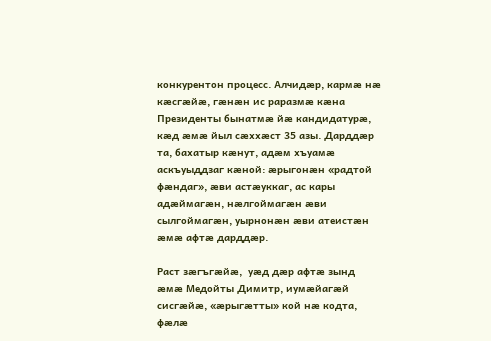конкурентон процесс. Алчидæр, кармæ нæ кæсгæйæ, гæнæн ис раразмæ кæна Президенты бынатмæ йæ кандидатурæ, кæд æмæ йыл сæххæст 35 азы. Дарддæр та, бахатыр кæнут, адæм хъуамæ аскъуыддзаг кæной: æрыгонæн «радтой фæндаг», æви астæуккаг, ас кары адæймагæн, нæлгоймагæн æви сылгоймагæн, уырнонæн æви атеистæн æмæ афтæ дарддæр.

Раст зæгъгæйæ,  уæд дæр афтæ зынд æмæ Медойты Димитр, иумæйагæй сисгæйæ, «æрыгæтты» кой нæ кодта, фæлæ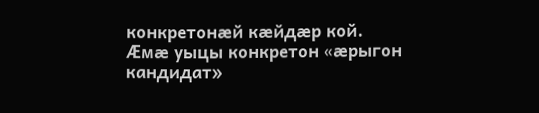конкретонæй кæйдæр кой. Æмæ уыцы конкретон «æрыгон кандидат»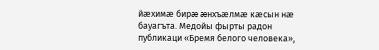йæхимæ бирæ æнхъæлмæ кæсын нæ бауагъта. Медойы фырты радон публикаци «Бремя белого человека»,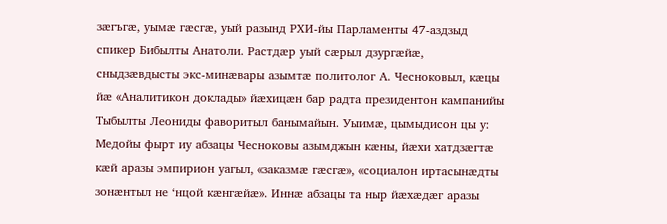зæгъгæ, уымæ гæсгæ, уый разынд РХИ-йы Парламенты 47-аздзыд спикер Бибылты Анатоли. Растдæр уый сæрыл дзургæйæ, сныдзæвдысты экс-минæвары азымтæ политолог А. Чесноковыл, кæцы йæ «Аналитикон доклады» йæхицæн бар радта президентон кампанийы Тыбылты Леониды фаворитыл банымайын. Уыимæ, цымыдисон цы у: Медойы фырт иу абзацы Чесноковы азымджын кæны, йæхи хатдзæгтæ кæй аразы эмпирион уагыл, «заказмæ гæсгæ», «социалон иртасынæдты зонæнтыл не ‘нцой кæнгæйæ». Иннæ абзацы та ныр йæхæдæг аразы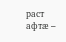раст афтæ –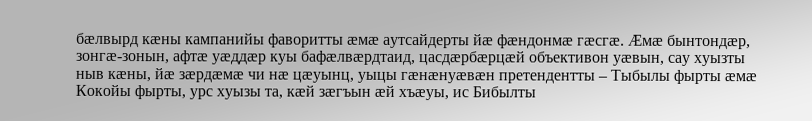бæлвырд кæны кампанийы фаворитты æмæ аутсайдерты йæ фæндонмæ гæсгæ. Æмæ бынтондæр, зонгæ-зонын, афтæ уæддæр куы бафæлвæрдтаид, цасдæрбæрцæй объективон уæвын, сау хуызты ныв кæны, йæ зæрдæмæ чи нæ цæуынц, уыцы гæнæнуæвæн претендентты – Тыбылы фырты æмæ Кокойы фырты, урс хуызы та, кæй зæгъын æй хъæуы, ис Бибылты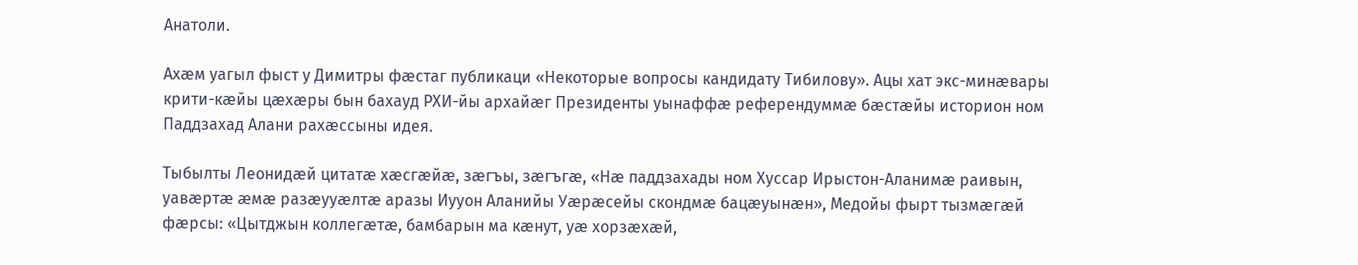Анатоли.

Ахæм уагыл фыст у Димитры фæстаг публикаци «Некоторые вопросы кандидату Тибилову». Ацы хат экс-минæвары крити-кæйы цæхæры бын бахауд РХИ-йы архайæг Президенты уынаффæ референдуммæ бæстæйы историон ном  Паддзахад Алани рахæссыны идея.

Тыбылты Леонидæй цитатæ хæсгæйæ, зæгъы, зæгъгæ, «Нæ паддзахады ном Хуссар Ирыстон-Аланимæ раивын, уавæртæ æмæ разæууæлтæ аразы Иууон Аланийы Уæрæсейы скондмæ бацæуынæн», Медойы фырт тызмæгæй фæрсы: «Цытджын коллегæтæ, бамбарын ма кæнут, уæ хорзæхæй,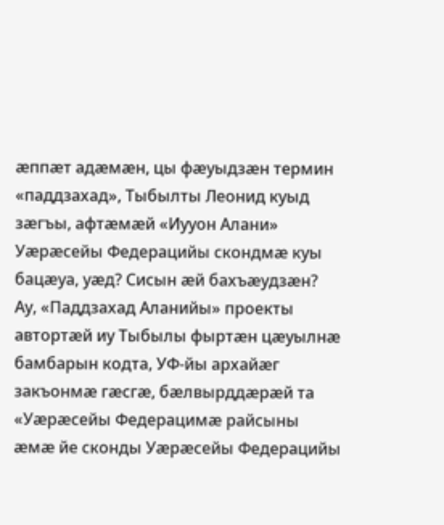æппæт адæмæн, цы фæуыдзæн термин «паддзахад», Тыбылты Леонид куыд зæгъы, афтæмæй «Иууон Алани» Уæрæсейы Федерацийы скондмæ куы бацæуа, уæд? Сисын æй бахъæудзæн? Ау, «Паддзахад Аланийы» проекты автортæй иу Тыбылы фыртæн цæуылнæ бамбарын кодта, УФ-йы архайæг закъонмæ гæсгæ, бæлвырддæрæй та «Уæрæсейы Федерацимæ райсыны æмæ йе сконды Уæрæсейы Федерацийы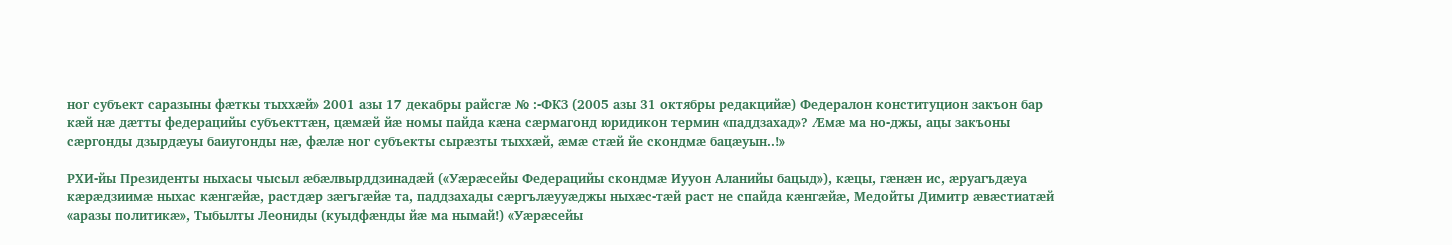ног субъект саразыны фæткы тыххæй» 2001 азы 17 декабры райсгæ № :-ФКЗ (2005 азы 31 октябры редакцийæ) Федералон конституцион закъон бар кæй нæ дæтты федерацийы субъекттæн, цæмæй йæ номы пайда кæна сæрмагонд юридикон термин «паддзахад»? Æмæ ма но-джы, ацы закъоны сæргонды дзырдæуы баиугонды нæ, фæлæ ног субъекты сырæзты тыххæй, æмæ стæй йе скондмæ бацæуын..!»

РХИ-йы Президенты ныхасы чысыл æбæлвырддзинадæй («Уæрæсейы Федерацийы скондмæ Иууон Аланийы бацыд»), кæцы, гæнæн ис, æруагъдæуа кæрæдзиимæ ныхас кæнгæйæ, растдæр зæгъгæйæ та, паддзахады сæргълæууæджы ныхæс-тæй раст не спайда кæнгæйæ, Медойты Димитр æвæстиатæй «аразы политикæ», Тыбылты Леониды (куыдфæнды йæ ма нымай!) «Уæрæсейы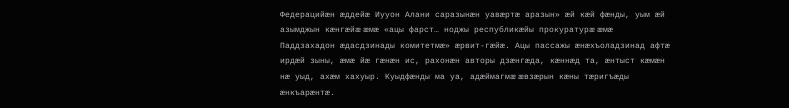Федерацийæн æддейæ Иууон Алани саразынæн уавæртæ аразын» æй кæй фæнды, уым æй азымджын кæнгæйæ æмæ «ацы фарст… ноджы республикæйы прокуратурæ æмæ Паддзахадон æдасдзинады комитетмæ» æрвит-гæйæ. Ацы пассажы æнæхъоладзинад афтæ ирдæй зыны, æмæ йæ гæнæн ис, рахонæн авторы дзæнгæда, кæннæд та, æнтыст кæмæн нæ уыд, ахæм хахуыр. Куыдфæнды ма уа, адæймагмæ æвзæрын кæны тæригъæды æнкъарæнтæ.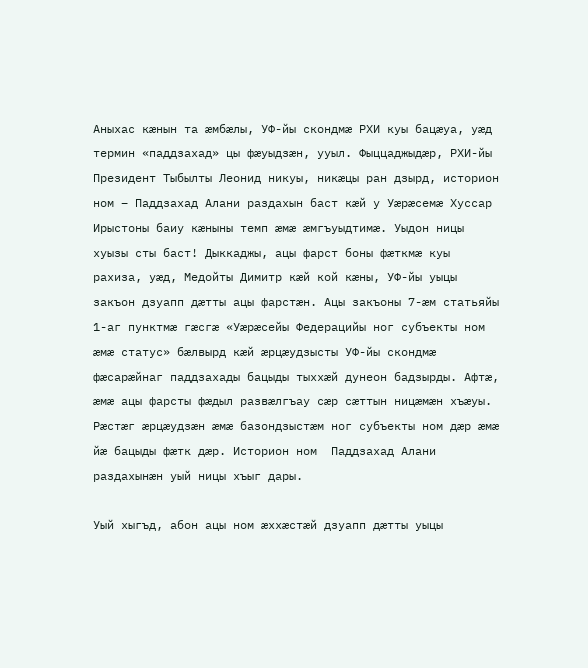Аныхас кæнын та æмбæлы, УФ-йы скондмæ РХИ куы бацæуа, уæд термин «паддзахад» цы фæуыдзæн, ууыл. Фыццаджыдæр, РХИ-йы Президент Тыбылты Леонид никуы, никæцы ран дзырд, историон ном – Паддзахад Алани раздахын баст кæй у Уæрæсемæ Хуссар Ирыстоны баиу кæныны темп æмæ æмгъуыдтимæ. Уыдон ницы хуызы сты баст! Дыккаджы, ацы фарст боны фæткмæ куы рахиза, уæд, Медойты Димитр кæй кой кæны, УФ-йы уыцы закъон дзуапп дæтты ацы фарстæн. Ацы закъоны 7-æм статьяйы 1-аг пунктмæ гæсгæ «Уæрæсейы Федерацийы ног субъекты ном æмæ статус» бæлвырд кæй æрцæудзысты УФ-йы скондмæ фæсарæйнаг паддзахады бацыды тыххæй дунеон бадзырды. Афтæ, æмæ ацы фарсты фæдыл развæлгъау сæр сæттын ницæмæн хъæуы. Рæстæг æрцæудзæн æмæ базондзыстæм ног субъекты ном дæр æмæ йæ бацыды фæтк дæр. Историон ном  Паддзахад Алани  раздахынæн уый ницы хъыг дары.

Уый хыгъд, абон ацы ном æххæстæй дзуапп дæтты уыцы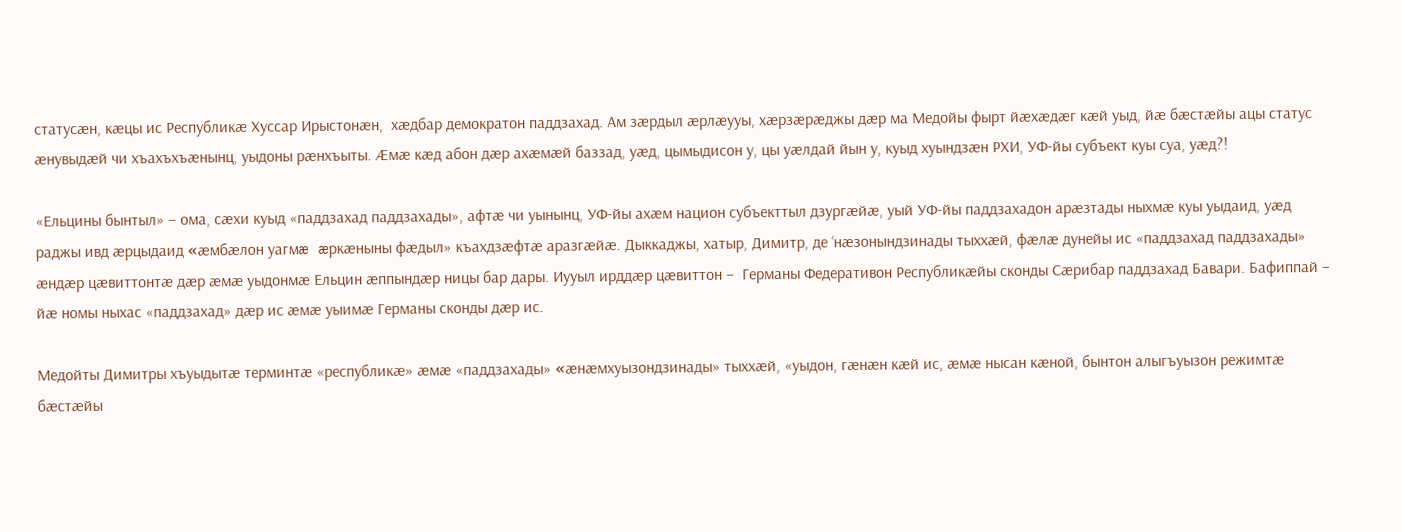статусæн, кæцы ис Республикæ Хуссар Ирыстонæн,  хæдбар демократон паддзахад. Ам зæрдыл æрлæууы, хæрзæрæджы дæр ма Медойы фырт йæхæдæг кæй уыд, йæ бæстæйы ацы статус æнувыдæй чи хъахъхъæнынц, уыдоны рæнхъыты. Æмæ кæд абон дæр ахæмæй баззад, уæд, цымыдисон у, цы уæлдай йын у, куыд хуындзæн РХИ, УФ-йы субъект куы суа, уæд?!

«Ельцины бынтыл» – ома, сæхи куыд «паддзахад паддзахады», афтæ чи уынынц, УФ-йы ахæм национ субъекттыл дзургæйæ, уый УФ-йы паддзахадон арæзтады ныхмæ куы уыдаид, уæд раджы ивд æрцыдаид «æмбæлон уагмæ æркæныны фæдыл» къахдзæфтæ аразгæйæ. Дыккаджы, хатыр, Димитр, де ‘нæзонындзинады тыххæй, фæлæ дунейы ис «паддзахад паддзахады» æндæр цæвиттонтæ дæр æмæ уыдонмæ Ельцин æппындæр ницы бар дары. Иууыл ирддæр цæвиттон –  Германы Федеративон Республикæйы сконды Сæрибар паддзахад Бавари. Бафиппай – йæ номы ныхас «паддзахад» дæр ис æмæ уыимæ Германы сконды дæр ис.

Медойты Димитры хъуыдытæ терминтæ «республикæ» æмæ «паддзахады» «æнæмхуызондзинады» тыххæй, «уыдон, гæнæн кæй ис, æмæ нысан кæной, бынтон алыгъуызон режимтæ бæстæйы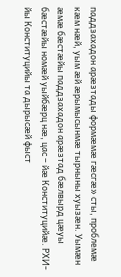паддзахадон арæзтады формæмæ гæсгæ» сты, проблемæ кæм нæй, уым æй æрымысынмæ тырныны хуызæн. Уымæн æмæ бæстæйы паддзахадон арæзтад бæлвырд цæуы бæстæйы номæй уыйбæрц нæ, цас – йæ Конституцийæ. РХИ-йы Конституцийы та дырысæй фыст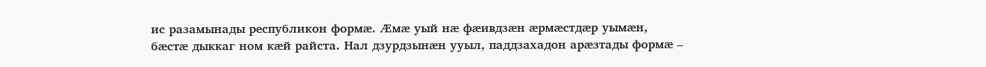ис разамынады республикон формæ. Æмæ уый нæ фæивдзæн æрмæстдæр уымæн, бæстæ дыккаг ном кæй райста. Нал дзурдзынæн ууыл, паддзахадон арæзтады формæ –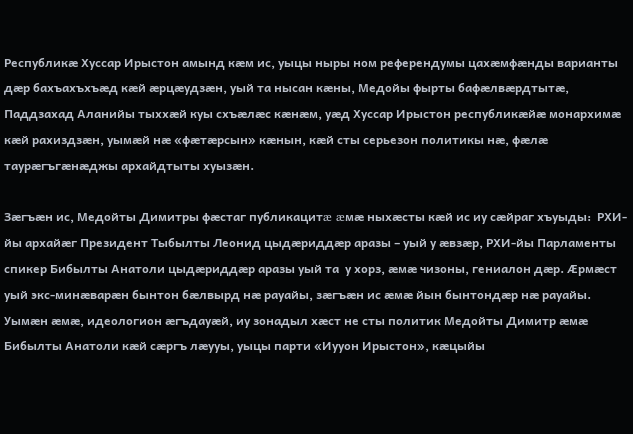Республикæ Хуссар Ирыстон амынд кæм ис, уыцы ныры ном референдумы цахæмфæнды варианты дæр бахъахъхъæд кæй æрцæудзæн, уый та нысан кæны, Медойы фырты бафæлвæрдтытæ, Паддзахад Аланийы тыххæй куы схъæлæс кæнæм, уæд Хуссар Ирыстон республикæйæ монархимæ кæй рахиздзæн, уымæй нæ «фæтæрсын» кæнын, кæй сты серьезон политикы нæ, фæлæ таурæгъгæнæджы архайдтыты хуызæн.

Зæгъæн ис, Медойты Димитры фæстаг публикацитæ æмæ ныхæсты кæй ис иу сæйраг хъуыды:  РХИ-йы архайæг Президент Тыбылты Леонид цыдæриддæр аразы – уый у æвзæр, РХИ-йы Парламенты спикер Бибылты Анатоли цыдæриддæр аразы уый та  у хорз, æмæ чизоны, гениалон дæр. Æрмæст уый экс-минæварæн бынтон бæлвырд нæ рауайы, зæгъæн ис æмæ йын бынтондæр нæ рауайы. Уымæн æмæ, идеологион æгъдауæй, иу зонадыл хæст не сты политик Медойты Димитр æмæ Бибылты Анатоли кæй сæргъ лæууы, уыцы парти «Иууон Ирыстон», кæцыйы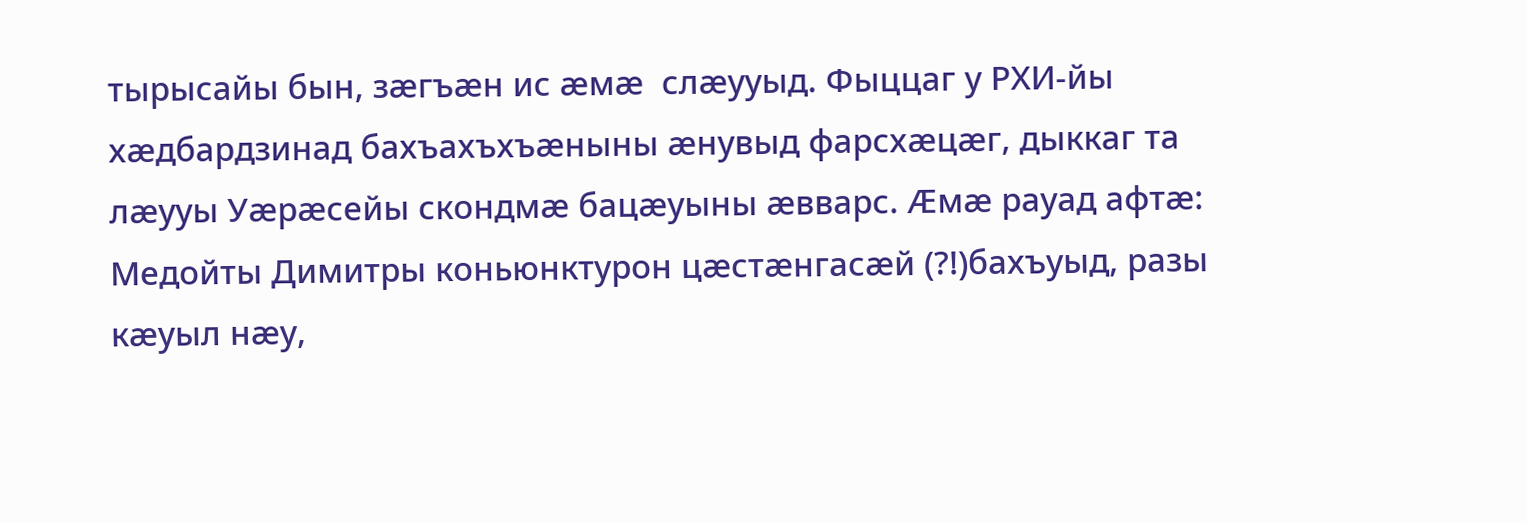тырысайы бын, зæгъæн ис æмæ  слæууыд. Фыццаг у РХИ-йы хæдбардзинад бахъахъхъæныны æнувыд фарсхæцæг, дыккаг та лæууы Уæрæсейы скондмæ бацæуыны æвварс. Æмæ рауад афтæ: Медойты Димитры коньюнктурон цæстæнгасæй (?!)бахъуыд, разы кæуыл нæу,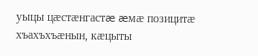уыцы цæстæнгастæ æмæ позицитæ хъахъхъæнын, кæцыты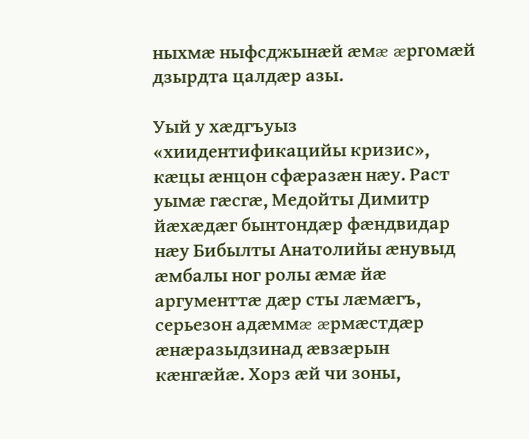ныхмæ ныфсджынæй æмæ æргомæй дзырдта цалдæр азы.

Уый у хæдгъуыз «хиидентификацийы кризис», кæцы æнцон сфæразæн нæу. Раст уымæ гæсгæ, Медойты Димитр йæхæдæг бынтондæр фæндвидар нæу Бибылты Анатолийы æнувыд æмбалы ног ролы æмæ йæ аргументтæ дæр сты лæмæгъ, серьезон адæммæ æрмæстдæр æнæразыдзинад æвзæрын кæнгæйæ. Хорз æй чи зоны,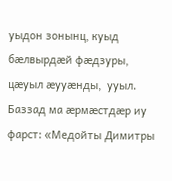уыдон зонынц, куыд бæлвырдæй фæдзуры, цæуыл æууæнды,  ууыл. Баззад ма æрмæстдæр иу фарст: «Медойты Димитры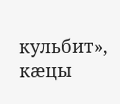кульбит», кæцы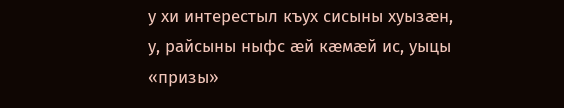у хи интерестыл къух сисыны хуызæн, у, райсыны ныфс æй кæмæй ис, уыцы «призы»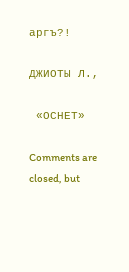аргъ?!

ДЖИОТЫ Л.,

 «ОСНЕТ»

Comments are closed, but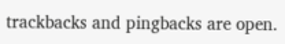trackbacks and pingbacks are open.